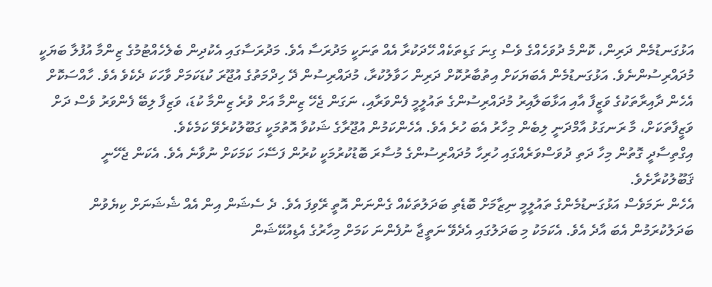އަޅުގަނޑުމެން ދަރިން، ކޮންމެ ދުވަހެއްގެ ވެސް ގިނަ ގަޑިތަކެއް ހޭދަކުރާ އެއް ތަނަކީ މަދުރަސާ އެވެ. މަދުރަސާގައި އެކުދިން ބެލެހެއްޓުމުގެ ޒިންމާ އުފުލާ ބަޔަކީ މުދައްރިސުންނެވެ. އަޅުގަނޑުމެން އެބަޔަކަށް އިތުބާރުކޮށް ދަރިން ހަވާލުކުރާ، މުދައްރިސުން ދޭ ހިދްމަތުގެ އުޖޫރަ ކުޑަކަމަށް ވާހަކަ ދެކެވެ އެވެ. ހާއްސަކޮށް އެހެން ދާއިރާތަކުގެ ވަޒީފާ އާއި އަޅާބަލާއިރު މުދައްރިސުންގެ ތައުލީމީ ފެންވަރާއި، ނަގަން ޖެހޭ ޒިންމާ އަށް ވުރެ ޒިންމާ ކުޑަ، ވަޒިފާ ލިބޭ ފެންވަރު ވެސް ދަށް ވަޒީފާތަކަށް، މާ ރަނގަޅު އާމްދަނީ ލިބެން މިހާރު އެބަ ހުރެ އެވެ. އެހެންކަމުން އުޖޫރާގެ ޝަކުވާ އޮތުމަކީ ގަބޫލުކުރެވޭ ކަމެކެވެ.
އިގްތިސާދީ ގޮތުން މިހާ ދަތި ދުވަސްވަރެއްގައި ހުރިހާ މުދައްރިސުންގެ މުސާރަ ބޮޑުކުރުމަކީ ކުރުން ފަސޭހަ ކަމަކަށް ނުވާނެ އެވެ. އެކަން ޖެހޭނީ ޤަބޫލުކުރާށެވެ.
އެހެން ނަމަވެސް އަޅުގަނޑުމެންގެ ތައުލީމީ ނިޒާމަށް ބޮޑެތި ބަދަލުތަކެއް ގެންނަން އޮތީ ރޭވިފަ އެވެ. ދެ ސެޝަން އިން އެއް ޝެޝަނަށް ކިޔެވުން ބަދަލުކުރަމުން އެބަ އާދެ އެވެ. އެކަމަކު މި ބަދަލުގައި އެދެވޭ ނަތީޖާ ނުފެންނަ ކަމަށް މިހާރުގެ އެޑިއުކޭޝަން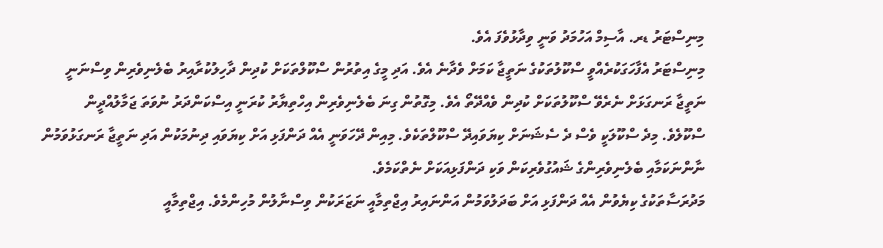މިނިސްޓަރު ޑރ. އާސިމް އަހުމަދު ވަނީ ވިދާޅުވެފަ އެވެ.
މިނިސްޓަރު އެފާހަގަކުރެއްވީ ސްކޫލުތަކުގެ ނަތީޖާ ކަމަށް ވެދާނެ އެވެ. އަދި މީގެ އިތުރުން ސްކޫލްތަކަށް ކުދިން ދާހިލުކުރާއިރު ބެލެނިވެރިން ވިސްނަނީ ނަތީޖާ ރަނގަޅަށް ނެރެވޭ ސްކޫލުތަކަށް ކުދިން ވެއްދޭތޯ އެވެ. މިގޮތުން ގިނަ ބެލެނިވެރިން އިހްތިޔާރު ކުރަނީ އިސްކަންދަރު ނުވަތަ ޖަމާލުއްދީން ސްކޫލެވެ. މިދެ ސްކޫލަކީ ވެސް ދެ ސެޝަނަށް ކިޔަވައިދޭ ސްކޫލްތަކެވެ. މިއިން ދޭހަވަނީ އެއް ދަންފަޅި އަށް ކިޔަވައި ދިނުމަކުން އަދި ނަތީޖާ ރަނގަޅުވަމުން ނާންނަކަމާއި ބެލެނިވެރިންގެ ޝައުގުވެރިކަން ވަކި ދަންފަޅިއަކަށް ނެތްކަމެވެ.
މަދުރަސާތަކުގެ ކިޔެވުން އެއް ދަންފަޅި އަށް ބަދަލުވަމުން އަންނައިރު އިޖްތިމާއީ ނަޒަރަކުން ވިސްނާލުން މުހިންމެވެ. އިޖްތިމާއީ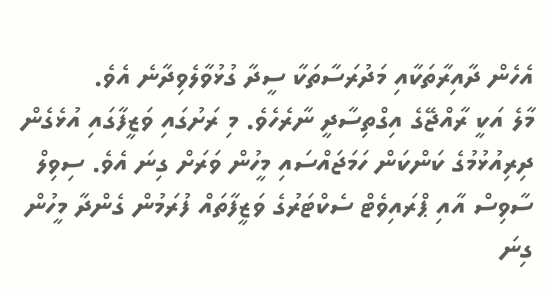އެހެން ދާއިރާތަކާއި މަދުރަސާތަކާ ސީދާ ގުޅުވާލެވިދާނެ އެވެ.
މާލެ އަކީ ރާއްޖޭގެ އިގްތިސާދީ ނާރެހެވެ. މި ރަށުގައި ވަޒީފާގައި އުޅެގެން ދިރިއުޅުމުގެ ކަންކަން ހަމަޖައްސައި މީހުން ވަރަށް ގިނަ އެވެ. ސިވިލް ސާވިސް އާއި ޕްރައިވެޓް ސެކްޓަރުގެ ވަޒީފާތައް ފުރަމުން ގެންދާ މީހުން ގިނަ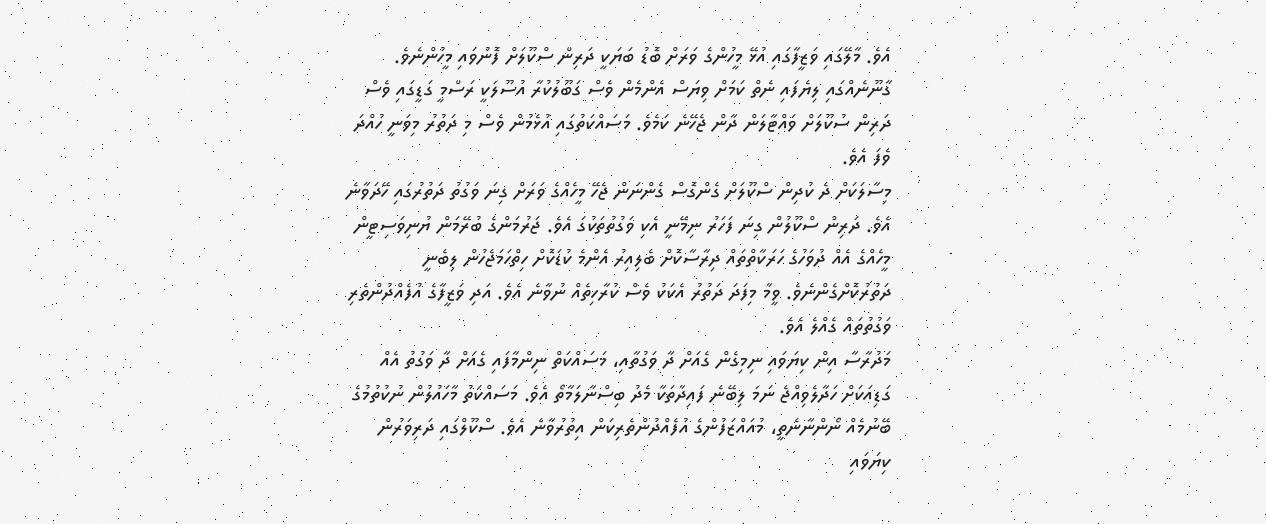އެވެ. މާލޭގައި ވަޒީފާގައި އުޅޭ މީހުންގެ ވަރަށް ބޮޑު ބަޔަކީ ދަރިން ސްކޫލަށް ފޮނުވައި މީހުންނެވެ. ގާނޫނެއްގައި ލިޔެފައި ނެތް ކަމަށް ވިޔަސް އެންމެން ވެސް ގަބޫލުކުރާ އުސޫލަކީ ރަސްމީ ގަޑީގައި ވެސް ދަރިން ސުކޫލަށް ވައްޓާލަން ދާން ޖެހޭނެ ކަމެވެ. މަސައްކަތުގައި އުޅެމުން ވެސް މި ދަތުރު މިވަނީ ހުއްދަ ވެފަ އެވެ.
މިސާލަކަށް ދެ ކުދިން ސްކޫލަށް ގެންގޮސް ގެންނަން ޖެހޭ މީހެއްގެ ވަރަށް ގިނަ ވަގުތު ދަތުރުގައި ހޭދަވާނެ އެވެ. ދަރިން ސްކޫލުން ގިނަ ފަހަރު ނިމޭނީ އެކި ވަގުތުތަކުގަ އެވެ. ޖަރުމަންގެ ބުރޭމަން ޔުނިވަސިޓީން މީހެއްގެ އެއް ދުވަހުގެ ހަރަކާތްތައް ދިރާސާކޮށް ބެލިއިރު އެންމެ ކުޑަކޮށް ހިތްހަމަޖެހުން ލިބެނީ ދަތުރުކޮށްގެންނެވެ. ވީމާ މިފަދަ ދަތުރު އެކަކު ވެސް ކުރާހިތެއް ނުވާނެ އެވެ. އަދި ވަޒީފާގެ އުފެއްދުންތެރި ވަގުތުތައް ގެއްލެ އެވެ.
މަދުރާސާ އިން ކިޔަވައި ނިމިގެން ގެއަށް ދާ ވަގުތާއި، މަސައްކަތް ނިންމާފައި ގެއަށް ދާ ވަގުތު އެއް ގަޑިއަކަށް ހަދާލެވިއްޖެ ނަމަ ލިބޭނެ ފައިދާތަކާ މެދު ބިސްނާލަމާތޯ އެވެ. މަސައްކަތު މާހައުލުން ނުކުތުމުގެ ބޭނުމެއް ނޯންނާނެތީ، މުއައްޒަފުންގެ އުފެއްދުންތެރިކަން އިތުރުވާނެ އެވެ. ސްކޫލްގައި ދަރިވަރުން ކިޔަވައި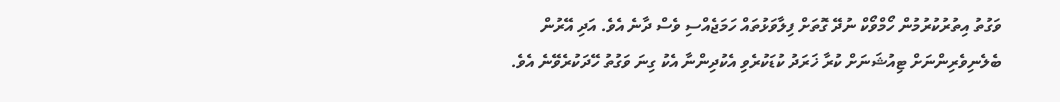ވަގުތު އިތުރުކުރުމުން ހޯމްވޯކް ނުދޭ ގޮތަށް ފިލާވަޅުތައް ހަމަޖެއްސި ވެސް ދާނެ އެވެ. އަދި އޭރުން ބެލެނިވެރިންނަށް ޓިއުޝަނަށް ކުރާ ޚަރަދު ކުޑަކުރެވި އެކުދިންނާ އެކު ގިނަ ވަގުތު ހޭދަކުރެވޭނެ އެވެ.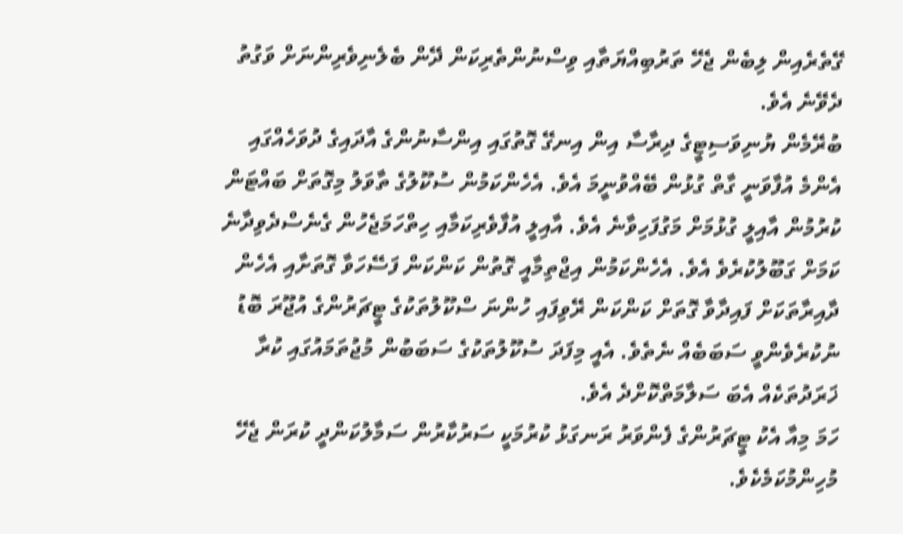ގޭތެރެއިން ލިބެން ޖެހޭ ތަރުބިއްޔަތާއި ވިސްނުންތެރިކަން ދޭން ބެލެނިވެރިންނަށް ވަގުތު ދެވޭނެ އެވެ.
ބުރޭމެން ޔުނިވަސިޓީގެ ދިރާސާ އިން އިނގޭ ގޮތުގައި އިންސާނުންގެ އާދައިގެ ދުވަހެއްގައި އެންމެ އުފާވަނީ ގާތް ގުޅުން ބޭއްވުނީމަ އެވެ. އެހެންކަމުން ސުކޫލުގެ ތާވަލު މިގޮތަށް ބައްޓަން ކުރުމުން އާއިލީ ގުޅުމަށް މަގުފަހިވާނެ އެވެ. އާއިލީ އުފާވެރިކަމާއި ހިތްހަމަޖެހުން ގެނެސްދެވިދާނެ ކަމަށް ގަބޫލުކުރެވެ އެވެ. އެހެންކަމުން އިޖްތިމާއީ ގޮތުން ކަންކަން ފަސޭހަވާ ގޮތަށާއި އެހެން ދާއިރާތަކަށް ފައިދާވާ ގޮތަށް ކަންކަން ރޭވިފައި ހުންނަ ސްކޫލުތަކުގެ ޓީޗަރުންގެ އުޖޫރަ ބޮޑު ނުކުރެވެންވީ ސަބަބެއް ނެތެވެ. އެއީ މިފަދަ ސުކޫލުތަކުގެ ސަބަބުން މުޖުތަމައުގައި ކުރާ ޚަރަދުތަކެއް އެބަ ސަލާމަތްކޮށްދެ އެވެ.
ހަމަ މިއާ އެކު ޓީޗަރުންގެ ފެންވަރު ރަނގަޅު ކުރުމަކީ ސަރުކާރުން ސަމާލުކަންދީ ކުރަން ޖެހޭ މުހިންމުކަމެކެވެ.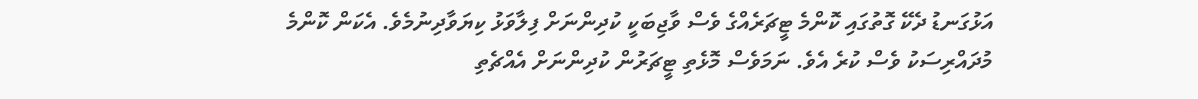އަޅުގަނޑު ދެކޭ ގޮތުގައި ކޮންމެ ޓީޗަރެއްގެ ވެސް ވާޖިބަކީ ކުދިންނަށް ފިލާވަޅު ކިޔަވާދިނުމެވެ. އެކަން ކޮންމެ މުދައްރިސަކު ވެސް ކުރެ އެވެ. ނަމަވެސް މޮޅެތި ޓީޗަރުން ކުދިންނަށް އެއްޗެތި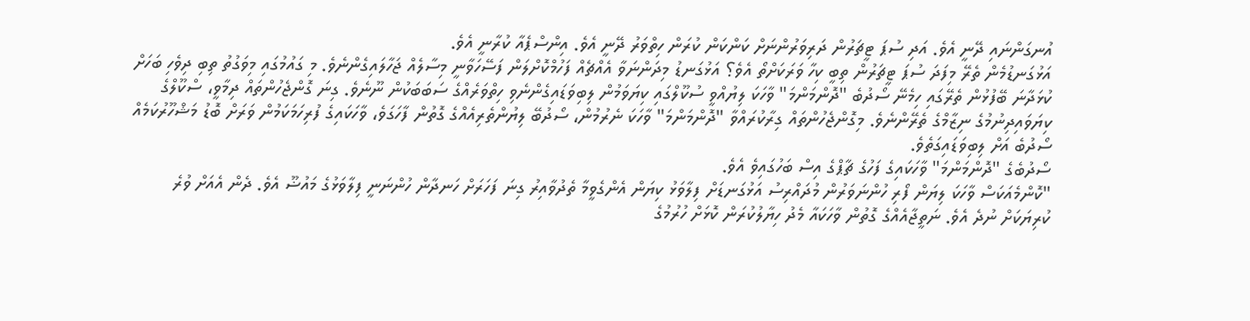އުނގަންނައި ދޭނީ އެވެ. އަދި ސުޕަ ޓީޗަރުން ދަރިވަރުންނަށް ކަންކަން ކުރަން ހިތްވަރު ދޭނީ އެވެ. އިންސްޕެއާ ކުރާނީ އެވެ.
އަޅުގަނޑުމެން ތެރޭ މިފަދަ ސުޕަ ޓީޗަރުން ތިބީ ކިހާ ވަރަކަށްތޯ އެވެ؟ އަޅުގަނޑު މިދަންނަވާ އެއްޗެއް ފަހުމްކޮށްލަން ފަސޭހަވާނީ މިސާލެއް ޖަހާލައިގެންނެވެ. މި ގައުމުގައި މިވަގުތު ތިބި ދިވެހި ބަހަށް ކުޅަދާނަ ބޭފުޅުން ތެރޭގައި ހިމެނޭ ސޯދުބެ "ދޮންމަންމަ" ވާހަކަ ލިޔުއްވީ ސުކޫލްގައި ކިޔަވަމުން ލިބިވަޑައިގެންނެވި ހިތްވަރެއްގެ ސަބަބަކުން ނޫނެވެ. ގިނަ ގޮންޖެހުންތައް ދިމާވީ، ސްކޫލްގެ ކިޔަވައިދިނުމުގެ ނިޒާމްގެ ތެރޭންނެވެ. މިގޮންޖެހުންތައް ގިރާކުރައްވާ "ދޮންމަންމަ" ވާހަކަ ނެރުމުން، ސޯދުބޭ ލިޔުންތެރިއެއްގެ ގޮތުން ފާހަގަވެ، ވާހަކައިގެ ފުރިހަމަކަމުން ވަރަށް ބޮޑު މަޝްހޫރުކަމެއް ސޯދުބެ އަށް ލިބިވަޑައިގަތެވެ.
ސޯދުބެގެ "ދޮންމަންމަ" ވާހަކައިގެ ފަހުގެ ޗާޕްގެ އިސް ބަހުގައިވެ އެވެ.
"ކޮންމެއަކަސް ވާހަކަ ލިޔަން ފޯރި ހުންނަވަރުން މުދައްރިސު އަޅުގަނޑަށް ފިލާވަޅު ކިޔަން އެންގެވީމާ ތެދުވާއިރު ގިނަ ފަހަރަށް ހަނދާން ހުންނަނީ ފިލާވަޅުގެ މައުޟޫ އެވެ. ދެން އެއަށް ވުރެ ކުރިޔަކަށް ނުދެ އެވެ. ނަތީޖާއެއްގެ ގޮތުން ވާހަކައާ މެދު ހިޔާލުކުރަން ކޮޅަށް ހުރުމުގެ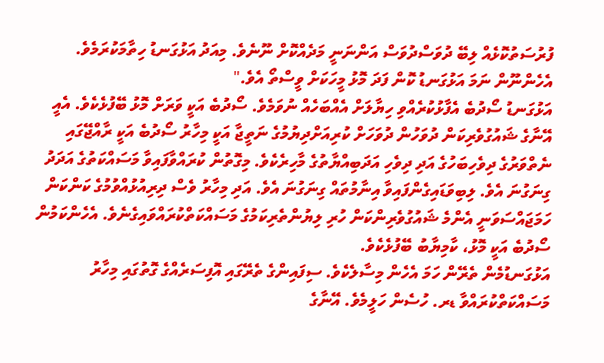ފުރުސަތުކޮޅެއް ލިބޭ ދުވަސްދުވަސް އަންނަނީ މަދެއްކޮށް ނޫނެވެ. މިއަދު އަޅުގަނޑު ހިތާމަކުރަމެވެ. އެހެންނޫން ނަމަ އަޅުގަނޑު ކޮން ފަދަ މޮޅު މީހަކަށް ވީސްތޯ އެވެ."
އަޅުގަނޑު ސޯދުބެ އެފާޅުކުރެއްވި ހިޔާލަށް އެއްބަހެއް ނުވަމެވެ. ސޯދުބެ އަކީ ވަރަށް މޮޅު ބޭފުޅެކެވެ. އެއީ އޭނާގެ ޝައުގުވެރިކަން ދުވަހުން ދުވަހަށް ކުރިއަށްދިޔުމުގެ ނަތީޖާ އަކީ މިހާރު ސޯދުބެ އަކީ ރާއްޖޭގައި ނެތްވަރުގެ ދިވެހިބަހުގެ އަދި ދިވެހި އަދަބިއްޔާތުގެ މާހިރެކެވެ. މިގޮތުން ކުރައްވާފައިވާ މަސައްކަތުގެ އަދަދު ގިނަގުނަ އެވެ. ލިބިވަޑައިގެންފައިވާ އިނާމުތައް ގިނަގުނަ އެވެ. އަދި މިހާރު ވެސް ދިރިއުޅުއްވުމުގެ ކަންކަން ހަމަޖައްސަވަނީ އެންމެ ޝައުގުވެރިންކަން ހުރި ލިޔުންތެރިކަމުގެ މަސައްކަތްކުރައްވައިގެނެވެ. އެހެންކަމުން ސޯދުބެ އަކީ މޮޅު، ކާމިޔާބު ބޭފުޅެކެވެ.
އަޅުގަނޑުމެން ތެރޭން ހަމަ އެހެން މިސާލެކެވެ. ސިފައިންގެ ތެރޭގައި އޮފިސަރެއްގެ ގޮތުގައި މިހާރު މަސައްކަތްކުރައްވާ ޑރ. ހުސެން ހަލީމެވެ. އޭނާގެ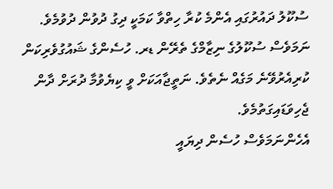ސުކޫލު ދައުރުގައި އެންމެ ކުރާ ހިތްވާ ކަމަކީ ދިގު ދުވުން ދުވުމެވެ. ނަމަވެސް ސުކޫލުގެ ނިޒާމްގެ ތެރޭން ޑރ. ހުސެންގެ ޝައުގުވެރިކަން ކުރިއެރުވޭނެ މަގެއް ނެތެވެ. ނަތީޖާއަކަށް ވީ ކިޔެވުމާ ދުރަށް ދާން ޖެހިވަޑައިގަތުމެވެ.
އެހެންނަމަވެސް ހުސެން ދިޔައީ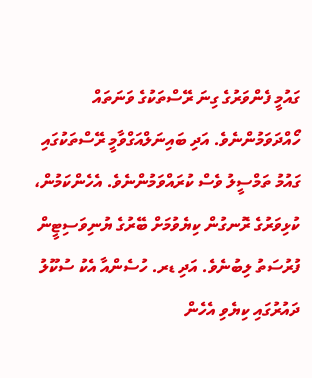ގައުމީ ފެންވަރުގެ ގިނަ ރޭސްތަކުގެ ވަނަތައް ހޯއްދަވަމުންނެވެ. އަދި ބައިނަލްއަގްވާމީ ރޭސްތަކުގައި ގައުމު ތަމްސީލު ވެސް ކުރައްވަމުންނެވެ. އެހެންކަމުން، ކުޅިވަރުގެ ރޮނގުން ކިޔެވުމަށް ބޭރުގެ ޔުނިވަސިޓީން ފުރުސަތު ލިބުނެވެ. އަދި ޑރ. ހުސެންއާ އެކު ސުކޫލު ދައުރުގައި ކިޔެވި އެހެން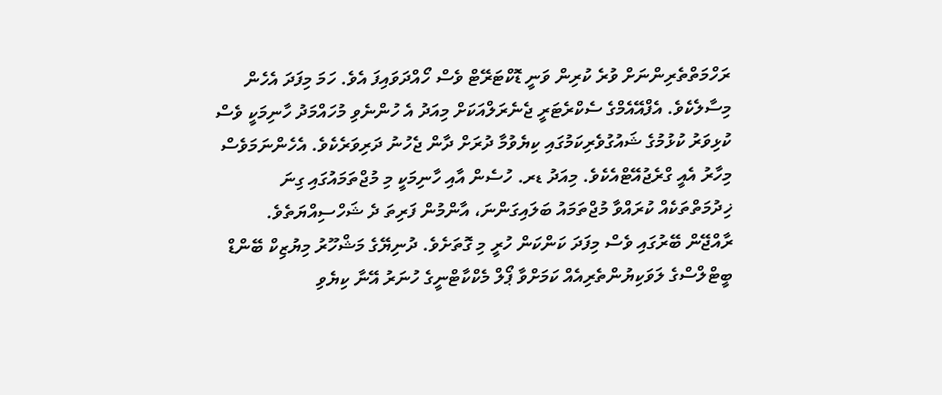ރަހްމަތްތެރިންނަށް ވުރެ ކުރިން ވަނީ ޑޮކްޓަރޭޓް ވެސް ހޯއްދަވައިފަ އެވެ. ހަމަ މިފަދަ އެހެން މިސާލެކެވެ. އެފްއޭއެމްގެ ސެކްރެޓަރީ ޖެނެރަލްއަކަށް މިއަދު އެ ހުންނެވި މުހައްމަދު ހާނިމަކީ ވެސް ކުޅިވަރު ކުޅުމުގެ ޝައުގުވެރިކަމުގައި ކިޔެވުމާ ދުރަށް ދާން ޖެހުނު ދަރިވަރެކެވެ. އެހެންނަމަވެސް މިހާރު އެއީ ގްރެޖުއޭޓްއެކެވެ. މިއަދު ޑރ. ހުސެން އާއި ހާނިމަކީ މި މުޖްތަމައުގައި ގިނަ ޚިދުމަތްތަކެއް ކުރައްވާ މުޖްތަމައު ބަލައިގަންނަ، އާންމުން ފަރިތަ ދެ ޝަހްސިއްޔަތެވެ.
ރާއްޖޭން ބޭރުގައި ވެސް މިފަދަ ކަންކަން ހުރީ މި ގޮތަށެވެ. ދުނިޔޭގެ މަޝްހޫރު މިޔުޒިކް ބޭންޑް ބީޓްލްސްގެ ލަވަކިޔުންތެރިއެއް ކަމަށްވާ ޕޯލް މެކްކާޓްނީގެ ހުނަރު އޭނާ ކިޔެވި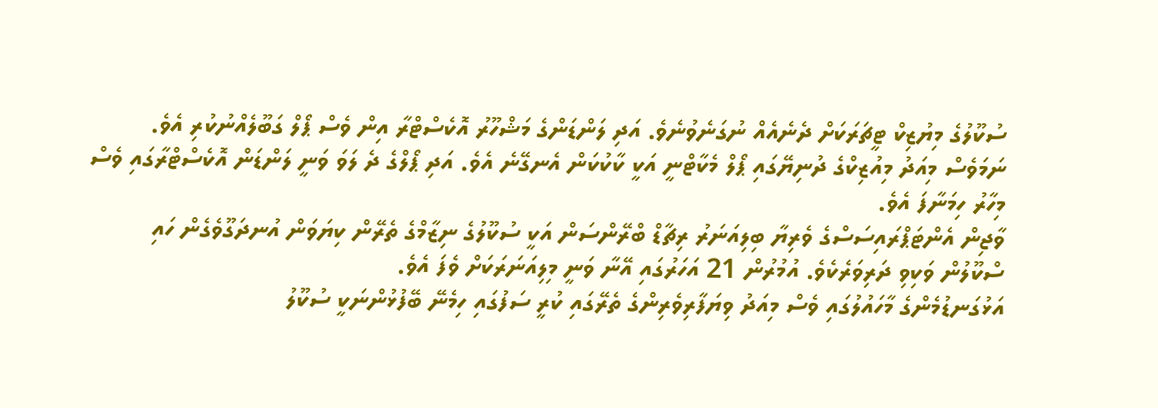ސުކޫލުގެ މިޔުޒިކް ޓީޗަރަކަށް ދެނެއެއް ނުގަނެވުނެވެ. އަދި ލަންޑަންގެ މަޝްހޫރު އޮކެސްޓްރާ އިން ވެސް ޕޯލް ގަބޫލެއްނުކުރި އެވެ. ނަމަވެސް މިއަދު މިއުޒިކްގެ ދުނިޔޭގައި ޕޯލް މެކާޓްނީ އަކީ ކާކުކަން އެނގޭނެ އެވެ. އަދި ޕޯލްގެ ދެ ލަވަ ވަނީ ލަންޑަން އޮކެސްޓްރާގައި ވެސް މިހާރު ހިމަނާފަ އެވެ.
ވާޖިން އެންޓަޕްރައިސަސްގެ ވެރިޔާ ބިލިއަނަރު ރިޗާޑް ބްރޭންސަން އަކީ ސުކޫލުގެ ނިޒާމްގެ ތެރޭން ކިޔަވަން އުނދަގޫވެގެން ހައި ސްކޫލުން ވަކިވި ދަރިވަރެކެވެ. އުމުރުން 21 އަހަރުގައި އޭނާ ވަނީ މިލިއަނަރަކަށް ވެފަ އެވެ.
އަޅުގަނޑުމެންގެ މާހައުލުގައި ވެސް މިއަދު ވިޔަފާރިވެރިންގެ ތެރޭގައި ކުރީ ސަފުގައި ހިމެނޭ ބޭފުޅުންނަކީ ސުކޫލު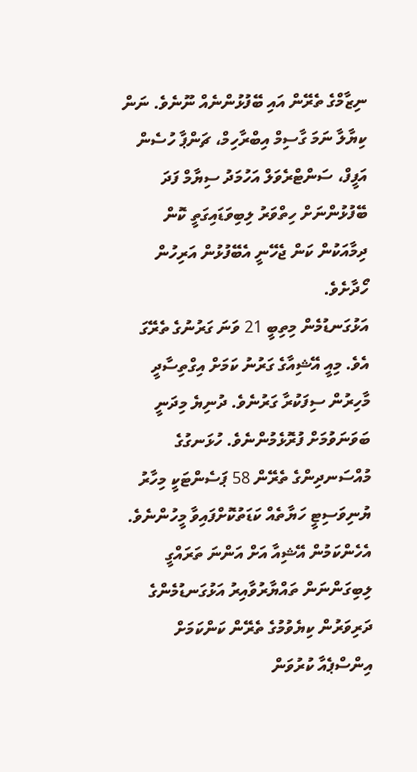ނިޒާމްގެ ތެރޭން އައި ބޭފުޅުންނެއް ނޫނެވެ. ނަން ކިޔާލާ ނަމަ ގާސިމް އިބްރާހިމް، ޗަންޕާ ހުސެން އަފީފް، ސަންޓްރެވަލް އަހުމަދު ސިޔާމް ފަދަ ބޭފުޅުންނަށް ހިތްވަރު ލިބިވަޑައިގަތީ ކޮން ދިމާއަކުން ކަން ޖެހޭނީ އެބޭފުޅުން އަރިހުން ހޯދާށެވެ.
އަޅުގަނޑުމެން މިތިބީ 21 ވަނަ ގަރުނުގެ ތެރޭގަ އެވެ. މިއީ އޭޝިއާގެ ގަރުނު ކަމަށް އިގްތިސާދީ މާހިރުން ސިފަކުރާ ގަރުނެވެ. ދުނިޔެ މިދަނީ ބަވަނަވުމަށް ފުރޮޅެމުންނެވެ. ހުޅަނގުގެ މުއްސަނދިންގެ ތެރޭން 58 ޕަސެންޓަކީ މިހާރު ޔުނިވަސިޓީ ހަޔާތެއް ކަޑަތުކޮށްފައިވާ މީހުންނެވެ. އެހެންކަމުން އޭޝިއާ އަށް އަންނަ ތަރައްގީ ލިބިގަންނަން ތައްޔާރުވާއިރު އަޅުގަނޑުމެންގެ ދަރިވަރުން ކިޔެވުމުގެ ތެރޭން ކަންކަމަށް އިންސްޕެއާ ކުރުވަން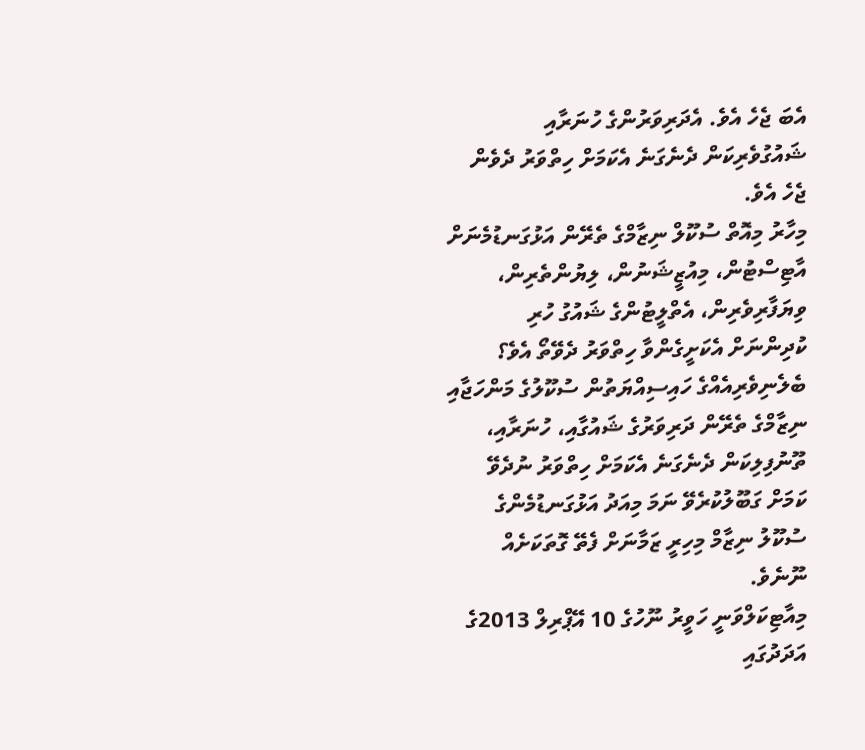އެބަ ޖެހެ އެވެ. އެދަރިވަރުންގެ ހުނަރާއި ޝައުގުވެރިކަން ދެނެގަނެ އެކަމަށް ހިތްވަރު ދެވެން ޖެހެ އެވެ.
މިހާރު މިއޮތް ސުކޫލް ނިޒާމްގެ ތެރޭން އަޅުގަނޑުމެނަށް އާޓިސްޓުން، މިއުޒީޝަނުން، ލިޔުންތެރިން، ވިޔަފާރިވެރިން، އެތްލީޓުންގެ ޝައުގު ހުރި ކުދިންނަށް އެކަށީގެންވާ ހިތްވަރު ދެވޭތޯ އެވެ؟ ބެލެނިވެރިއެއްގެ ހައިސިއްޔަތުން ސުކޫލުގެ މަންހަޖާއި ނިޒާމްގެ ތެރޭން ދަރިވަރުގެ ޝައުގާއި، ހުނަރާއި، ތޫނުފިލިކަން ދެނެގަނެ އެކަމަށް ހިތްވަރު ނުދެވޭ ކަމަށް ގަބޫލުކުރެވޭ ނަމަ މިއަދު އަޅުގަނޑުމެންގެ ސުކޫލު ނިޒާމް މިހިރީ ޒަމާނަށް ފެތޭ ގޮތަކަށެއް ނޫނެވެ.
މިއާޓިކަލްވަނީ ހަވީރު ނޫހުގެ 10 އޭޕްރިލް 2013ގެ އަދަދުގައި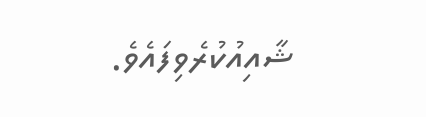ޝާއިއުކުރެވިފައެވެ.